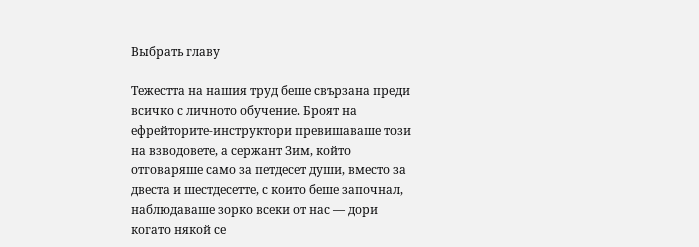Выбрать главу

Тежестта на нашия труд беше свързана преди всичко с личното обучение. Броят на ефрейторите-инструктори превишаваше този на взводовете, а сержант Зим, който отговаряше само за петдесет души, вместо за двеста и шестдесетте, с които беше започнал, наблюдаваше зорко всеки от нас — дори когато някой се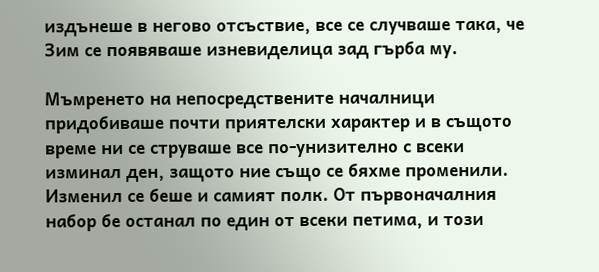издънеше в негово отсъствие, все се случваше така, че Зим се появяваше изневиделица зад гърба му.

Мъмренето на непосредствените началници придобиваше почти приятелски характер и в същото време ни се струваше все по-унизително с всеки изминал ден, защото ние също се бяхме променили. Изменил се беше и самият полк. От първоначалния набор бе останал по един от всеки петима, и този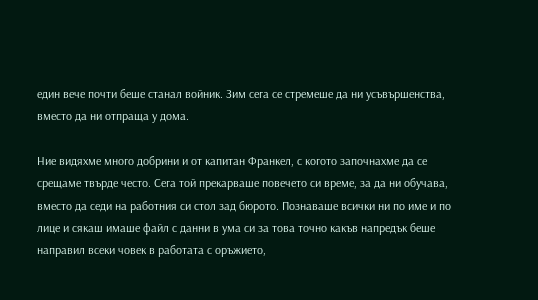един вече почти беше станал войник. Зим сега се стремеше да ни усъвършенства, вместо да ни отпраща у дома.

Ние видяхме много добрини и от капитан Франкел, с когото започнахме да се срещаме твърде често. Сега той прекарваше повечето си време, за да ни обучава, вместо да седи на работния си стол зад бюрото. Познаваше всички ни по име и по лице и сякаш имаше файл с данни в ума си за това точно какъв напредък беше направил всеки човек в работата с оръжието,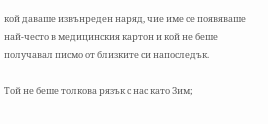кой даваше извънреден наряд, чие име се появяваше най-често в медицинския картон и кой не беше получавал писмо от близките си напоследък.

Той не беше толкова рязък с нас като Зим;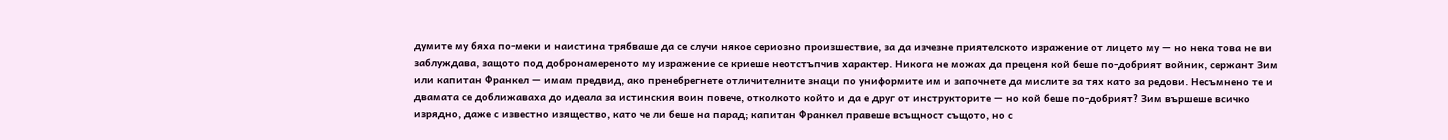думите му бяха по-меки и наистина трябваше да се случи някое сериозно произшествие, за да изчезне приятелското изражение от лицето му — но нека това не ви заблуждава, защото под добронамереното му изражение се криеше неотстъпчив характер. Никога не можах да преценя кой беше по-добрият войник, сержант Зим или капитан Франкел — имам предвид, ако пренебрегнете отличителните знаци по униформите им и започнете да мислите за тях като за редови. Несъмнено те и двамата се доближаваха до идеала за истинския воин повече, отколкото който и да е друг от инструкторите — но кой беше по-добрият? Зим вършеше всичко изрядно, даже с известно изящество, като че ли беше на парад; капитан Франкел правеше всъщност същото, но с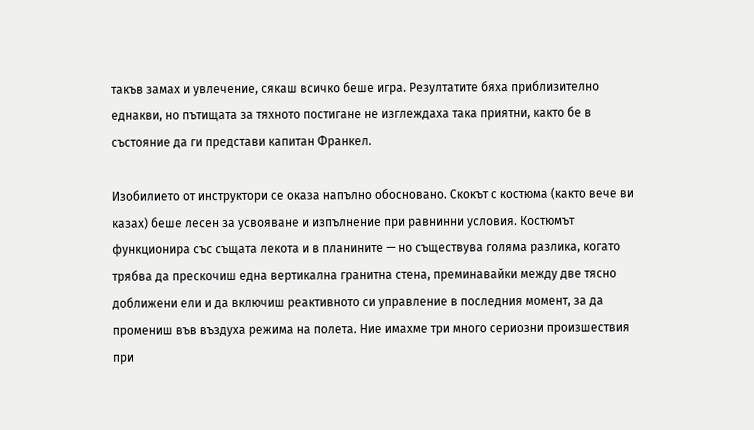такъв замах и увлечение, сякаш всичко беше игра. Резултатите бяха приблизително еднакви, но пътищата за тяхното постигане не изглеждаха така приятни, както бе в състояние да ги представи капитан Франкел.

Изобилието от инструктори се оказа напълно обосновано. Скокът с костюма (както вече ви казах) беше лесен за усвояване и изпълнение при равнинни условия. Костюмът функционира със същата лекота и в планините — но съществува голяма разлика, когато трябва да прескочиш една вертикална гранитна стена, преминавайки между две тясно доближени ели и да включиш реактивното си управление в последния момент, за да промениш във въздуха режима на полета. Ние имахме три много сериозни произшествия при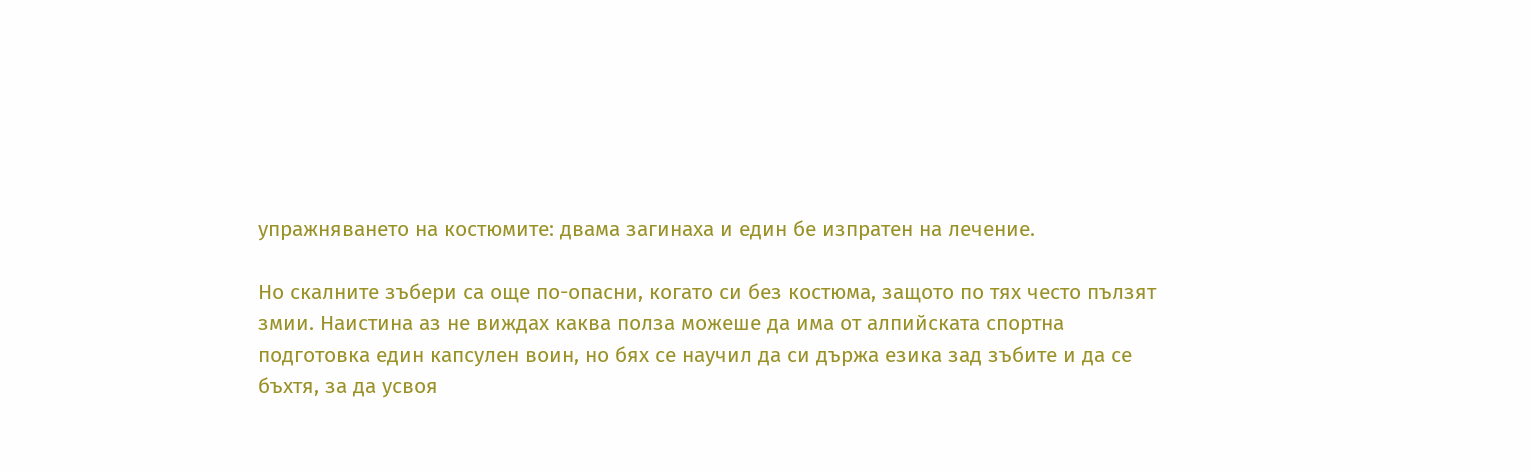упражняването на костюмите: двама загинаха и един бе изпратен на лечение.

Но скалните зъбери са още по-опасни, когато си без костюма, защото по тях често пълзят змии. Наистина аз не виждах каква полза можеше да има от алпийската спортна подготовка един капсулен воин, но бях се научил да си държа езика зад зъбите и да се бъхтя, за да усвоя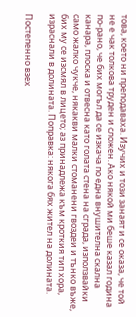това, което ни преподаваха. Изучих и този занаят и се оказа, че той не е чак толкова труден и сложен. Ако някой ми беше казал година по-рано, че бих могъл да се изкача по една внушителна скална канара, плоска и отвесна като голата стена на сграда, използвайки само жалко чукче, някакви малки стоманени гвоздеи и тънко въже, бих му се изсмял в лицето; аз принадлежа към кроткия тип хора, израснали в долината. Поправка: някога бях жител на долината.

Постепенно взех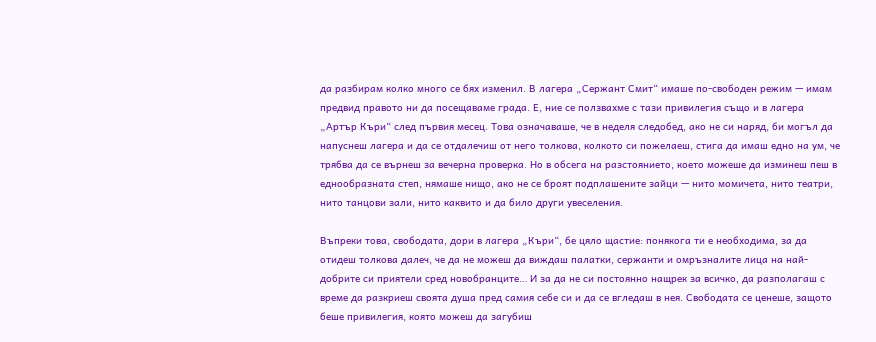да разбирам колко много се бях изменил. В лагера „Сержант Смит“ имаше по-свободен режим — имам предвид правото ни да посещаваме града. Е, ние се ползвахме с тази привилегия също и в лагера „Артър Къри“ след първия месец. Това означаваше, че в неделя следобед, ако не си наряд, би могъл да напуснеш лагера и да се отдалечиш от него толкова, колкото си пожелаеш, стига да имаш едно на ум, че трябва да се върнеш за вечерна проверка. Но в обсега на разстоянието, което можеше да изминеш пеш в еднообразната степ, нямаше нищо, ако не се броят подплашените зайци — нито момичета, нито театри, нито танцови зали, нито каквито и да било други увеселения.

Въпреки това, свободата, дори в лагера „Къри“, бе цяло щастие: понякога ти е необходима, за да отидеш толкова далеч, че да не можеш да виждаш палатки, сержанти и омръзналите лица на най-добрите си приятели сред новобранците… И за да не си постоянно нащрек за всичко, да разполагаш с време да разкриеш своята душа пред самия себе си и да се вгледаш в нея. Свободата се ценеше, защото беше привилегия, която можеш да загубиш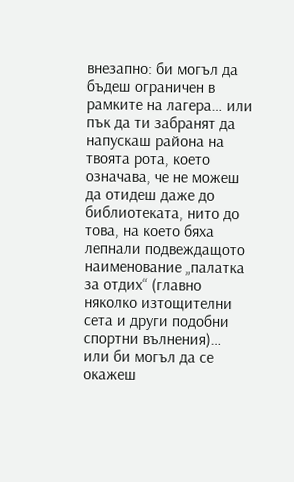внезапно: би могъл да бъдеш ограничен в рамките на лагера… или пък да ти забранят да напускаш района на твоята рота, което означава, че не можеш да отидеш даже до библиотеката, нито до това, на което бяха лепнали подвеждащото наименование „палатка за отдих“ (главно няколко изтощителни сета и други подобни спортни вълнения)… или би могъл да се окажеш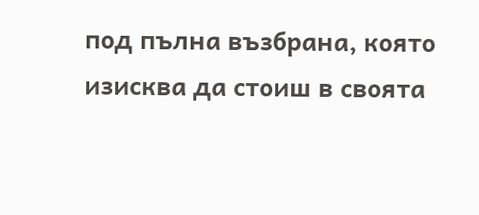под пълна възбрана, която изисква да стоиш в своята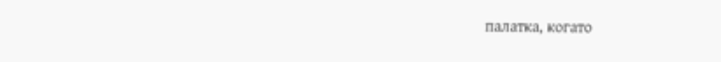палатка, когато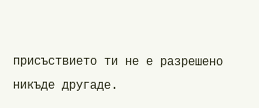присъствието ти не е разрешено никъде другаде.